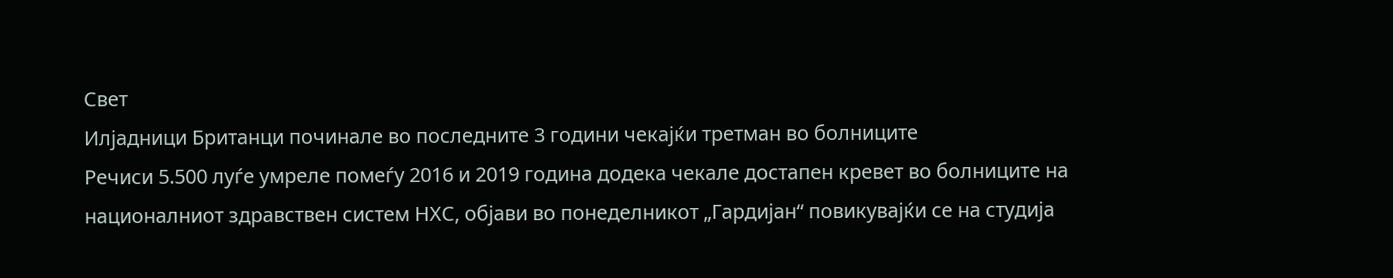Свет
Илјадници Британци починале во последните 3 години чекајќи третман во болниците
Речиси 5.500 луѓе умреле помеѓу 2016 и 2019 година додека чекале достапен кревет во болниците на националниот здравствен систем НХС, објави во понеделникот „Гардијан“ повикувајќи се на студија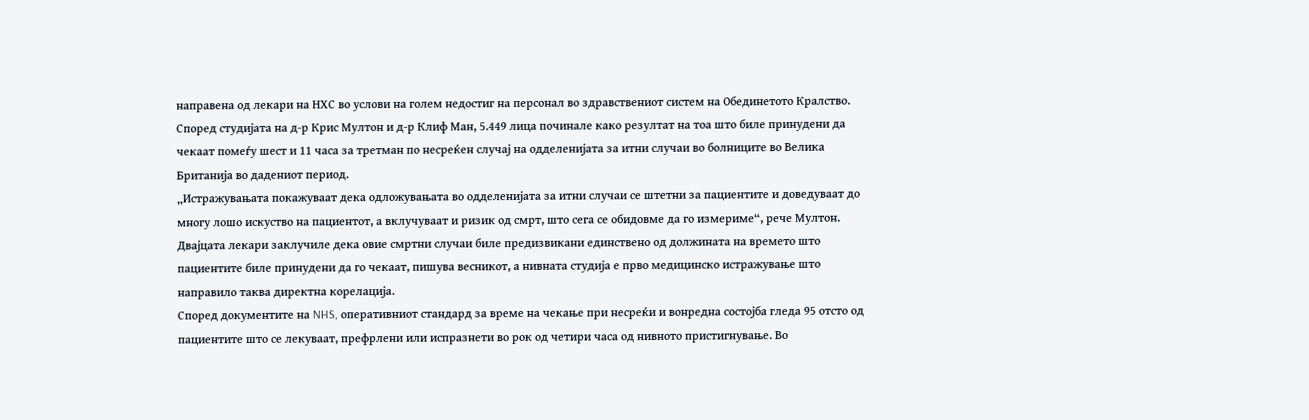направена од лекари на НХС во услови на голем недостиг на персонал во здравствениот систем на Обединетото Кралство.
Според студијата на д-р Крис Мултон и д-р Клиф Ман, 5.449 лица починале како резултат на тоа што биле принудени да чекаат помеѓу шест и 11 часа за третман по несреќен случај на одделенијата за итни случаи во болниците во Велика Британија во дадениот период.
„Истражувањата покажуваат дека одложувањата во одделенијата за итни случаи се штетни за пациентите и доведуваат до многу лошо искуство на пациентот, а вклучуваат и ризик од смрт, што сега се обидовме да го измериме“, рече Мултон.
Двајцата лекари заклучиле дека овие смртни случаи биле предизвикани единствено од должината на времето што пациентите биле принудени да го чекаат, пишува весникот, а нивната студија е прво медицинско истражување што направило таква директна корелација.
Според документите на NHS, оперативниот стандард за време на чекање при несреќи и вонредна состојба гледа 95 отсто од пациентите што се лекуваат, префрлени или испразнети во рок од четири часа од нивното пристигнување. Во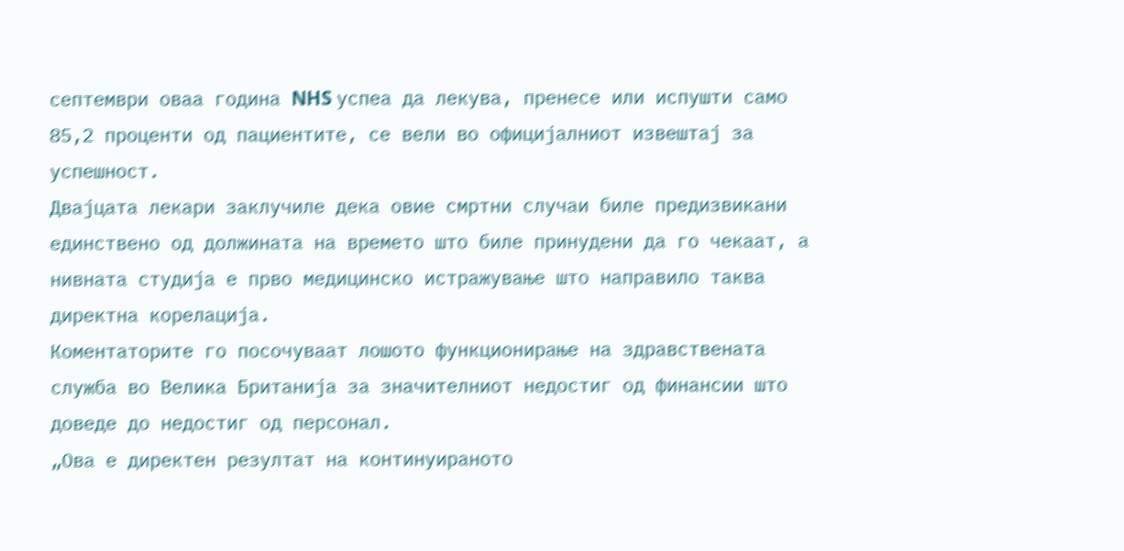септември оваа година NHS успеа да лекува, пренесе или испушти само 85,2 проценти од пациентите, се вели во официјалниот извештај за успешност.
Двајцата лекари заклучиле дека овие смртни случаи биле предизвикани единствено од должината на времето што биле принудени да го чекаат, а нивната студија е прво медицинско истражување што направило таква директна корелација.
Коментаторите го посочуваат лошото функционирање на здравствената служба во Велика Британија за значителниот недостиг од финансии што доведе до недостиг од персонал.
„Ова е директен резултат на континуираното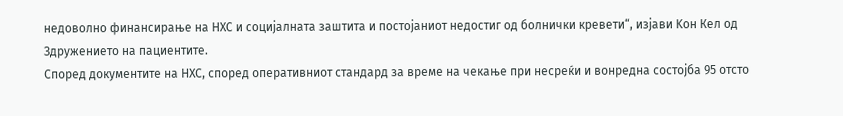недоволно финансирање на НХС и социјалната заштита и постојаниот недостиг од болнички кревети“, изјави Kон Кел од Здружението на пациентите.
Според документите на НХС, според оперативниот стандард за време на чекање при несреќи и вонредна состојба 95 отсто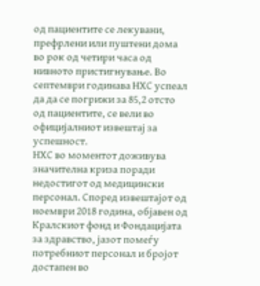од пациентите се лекувани, префрлени или пуштени дома во рок од четири часа од нивното пристигнување. Во септември годинава НХС успеал да да се погрижи за 85,2 отсто од пациентите, се вели во официјалниот извештај за успешност.
НХС во моментот доживува значителна криза поради недостигот од медицински персонал. Според извештајот од ноември 2018 година, објавен од Кралскиот фонд и Фондацијата за здравство, јазот помеѓу потребниот персонал и бројот достапен во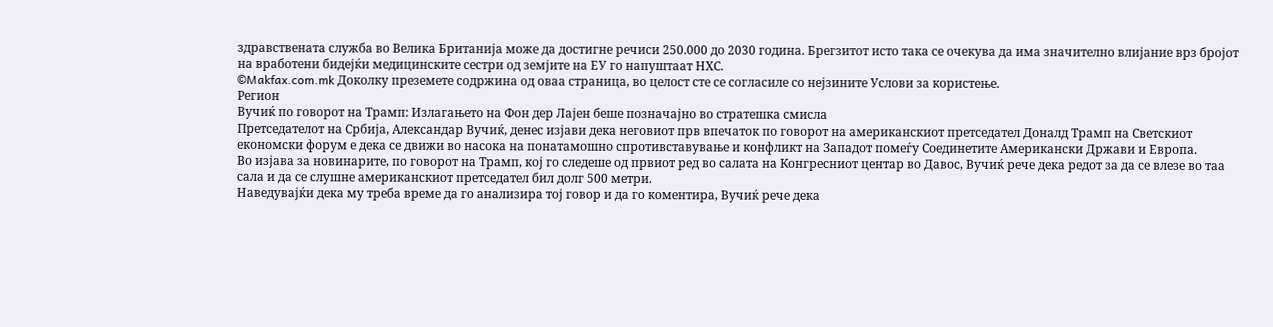здравствената служба во Велика Британија може да достигне речиси 250.000 до 2030 година. Брегзитот исто така се очекува да има значително влијание врз бројот на вработени бидејќи медицинските сестри од земјите на ЕУ го напуштаат НХС.
©Makfax.com.mk Доколку преземете содржина од оваа страница, во целост сте се согласиле со нејзините Услови за користење.
Регион
Вучиќ по говорот на Трамп: Излагањето на Фон дер Лајен беше позначајно во стратешка смисла
Претседателот на Србија, Александар Вучиќ, денес изјави дека неговиот прв впечаток по говорот на американскиот претседател Доналд Трамп на Светскиот економски форум е дека се движи во насока на понатамошно спротивставување и конфликт на Западот помеѓу Соединетите Американски Држави и Европа.
Во изјава за новинарите, по говорот на Трамп, кој го следеше од првиот ред во салата на Конгресниот центар во Давос, Вучиќ рече дека редот за да се влезе во таа сала и да се слушне американскиот претседател бил долг 500 метри.
Наведувајќи дека му треба време да го анализира тој говор и да го коментира, Вучиќ рече дека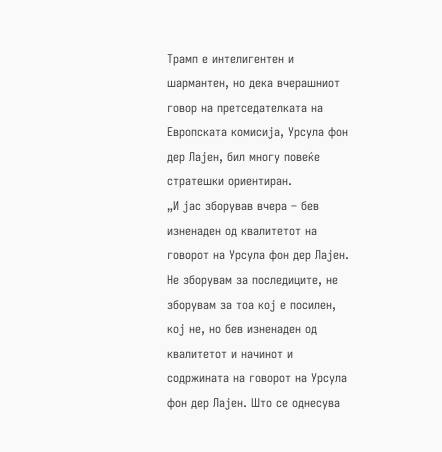Трамп е интелигентен и шармантен, но дека вчерашниот говор на претседателката на Европската комисија, Урсула фон дер Лајен, бил многу повеќе стратешки ориентиран.
„И јас зборував вчера – бев изненаден од квалитетот на говорот на Урсула фон дер Лајен. Не зборувам за последиците, не зборувам за тоа кој е посилен, кој не, но бев изненаден од квалитетот и начинот и содржината на говорот на Урсула фон дер Лајен. Што се однесува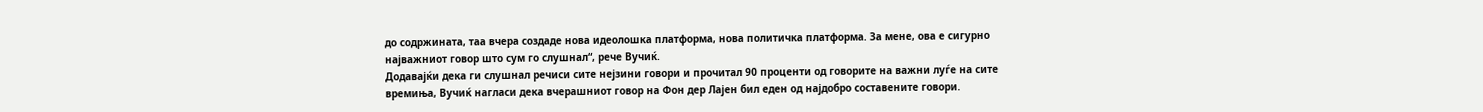до содржината, таа вчера создаде нова идеолошка платформа, нова политичка платформа. За мене, ова е сигурно најважниот говор што сум го слушнал“, рече Вучиќ.
Додавајќи дека ги слушнал речиси сите нејзини говори и прочитал 90 проценти од говорите на важни луѓе на сите времиња, Вучиќ нагласи дека вчерашниот говор на Фон дер Лајен бил еден од најдобро составените говори.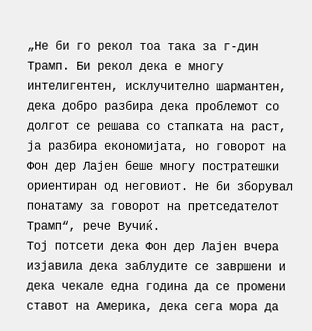„Не би го рекол тоа така за г-дин Трамп. Би рекол дека е многу интелигентен, исклучително шармантен, дека добро разбира дека проблемот со долгот се решава со стапката на раст, ја разбира економијата, но говорот на Фон дер Лајен беше многу постратешки ориентиран од неговиот. Не би зборувал понатаму за говорот на претседателот Трамп“, рече Вучиќ.
Тој потсети дека Фон дер Лајен вчера изјавила дека заблудите се завршени и дека чекале една година да се промени ставот на Америка, дека сега мора да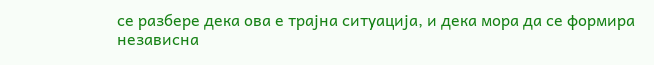се разбере дека ова е трајна ситуација, и дека мора да се формира независна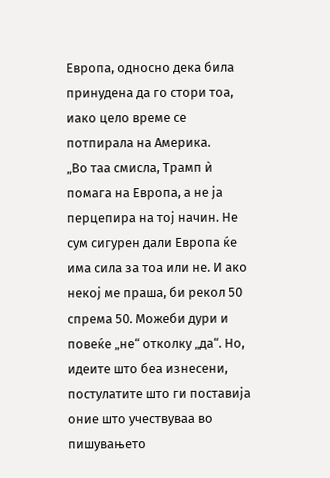Европа, односно дека била принудена да го стори тоа, иако цело време се потпирала на Америка.
„Во таа смисла, Трамп ѝ помага на Европа, а не ја перцепира на тој начин. Не сум сигурен дали Европа ќе има сила за тоа или не. И ако некој ме праша, би рекол 50 спрема 50. Можеби дури и повеќе „не“ отколку „да“. Но, идеите што беа изнесени, постулатите што ги поставија оние што учествуваа во пишувањето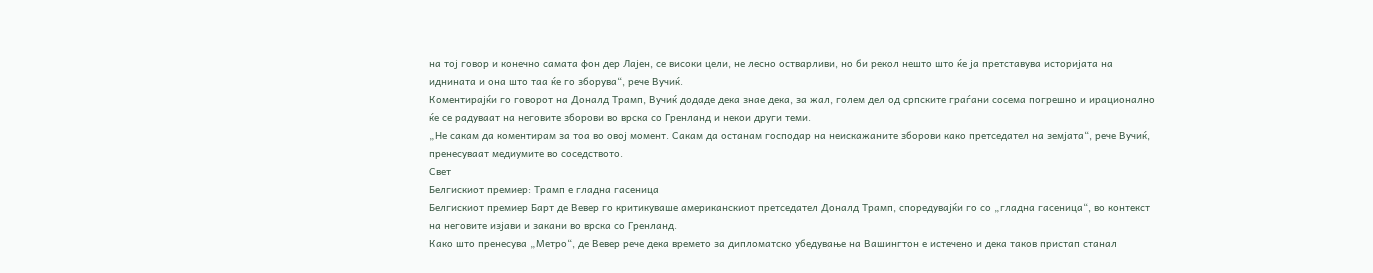на тој говор и конечно самата фон дер Лајен, се високи цели, не лесно остварливи, но би рекол нешто што ќе ја претставува историјата на иднината и она што таа ќе го зборува“, рече Вучиќ.
Коментирајќи го говорот на Доналд Трамп, Вучиќ додаде дека знае дека, за жал, голем дел од српските граѓани сосема погрешно и ирационално ќе се радуваат на неговите зборови во врска со Гренланд и некои други теми.
„Не сакам да коментирам за тоа во овој момент. Сакам да останам господар на неискажаните зборови како претседател на земјата“, рече Вучиќ, пренесуваат медиумите во соседството.
Свет
Белгискиот премиер: Трамп е гладна гасеница
Белгискиот премиер Барт де Вевер го критикуваше американскиот претседател Доналд Трамп, споредувајќи го со „гладна гасеница“, во контекст на неговите изјави и закани во врска со Гренланд.
Како што пренесува „Метро“, де Вевер рече дека времето за дипломатско убедување на Вашингтон е истечено и дека таков пристап станал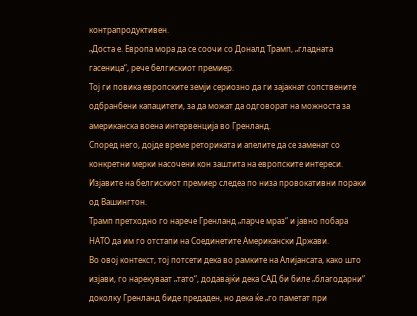контрапродуктивен.
„Доста е. Европа мора да се соочи со Доналд Трамп, „гладната гасеница“, рече белгискиот премиер.
Тој ги повика европските земји сериозно да ги зајакнат сопствените одбранбени капацитети, за да можат да одговорат на можноста за американска воена интервенција во Гренланд.
Според него, дојде време реториката и апелите да се заменат со конкретни мерки насочени кон заштита на европските интереси.
Изјавите на белгискиот премиер следеа по низа провокативни пораки од Вашингтон.
Трамп претходно го нарече Гренланд „парче мраз“ и јавно побара НАТО да им го отстапи на Соединетите Американски Држави.
Во овој контекст, тој потсети дека во рамките на Алијансата, како што изјави, го нарекуваат „тато“, додавајќи дека САД би биле „благодарни“ доколку Гренланд биде предаден, но дека ќе „го паметат при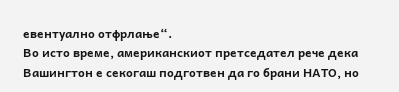евентуално отфрлање“.
Во исто време, американскиот претседател рече дека Вашингтон е секогаш подготвен да го брани НАТО, но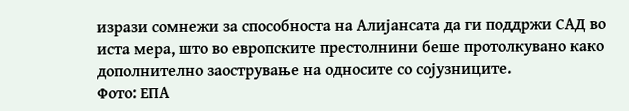изрази сомнежи за способноста на Алијансата да ги поддржи САД во иста мера, што во европските престолнини беше протолкувано како дополнително заострување на односите со сојузниците.
Фото: ЕПА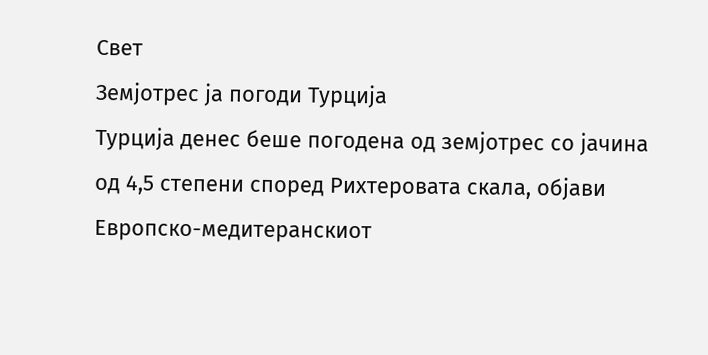Свет
Земјотрес ја погоди Турција
Турција денес беше погодена од земјотрес со јачина од 4,5 степени според Рихтеровата скала, објави Европско-медитеранскиот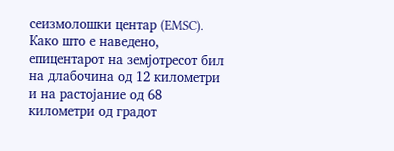сеизмолошки центар (EMSC).
Како што е наведено, епицентарот на земјотресот бил на длабочина од 12 километри и на растојание од 68 километри од градот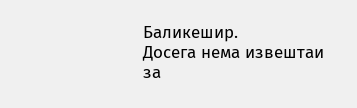Баликешир.
Досега нема извештаи за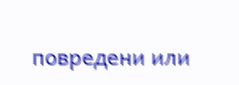повредени или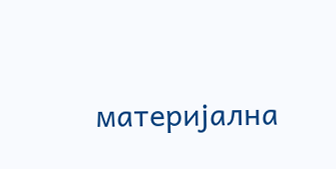материјална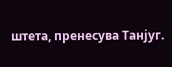штета, пренесува Танјуг.